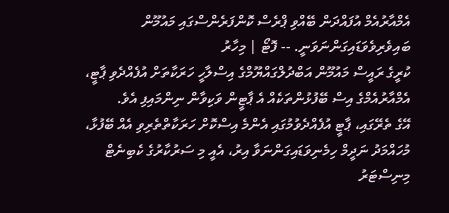އެމްއާރުއެމް އުފައްދަން ބޭއްވި ޕްރެސް ކޮންފަރެންސްގައި މައުމޫން ބައިވެރިވެވަޑައިގަންނަވަނީ. -- ފޮޓޯ | މިހާރު
ކުރީގެ ރައީސް މައުމޫން އަބްދުލްގައްޔޫމްގެ އިސްލާހީ ހަރަކާތަށް އުފެއްދެވި ޕާޓީ، އެމްއާރުއެމްގެ އިސް ބޭފުޅުންތަކެއް އެ ޕާޓީން ވަކިވާން ނިންމައިފި އެވެ.
އޭގެ ތެރޭގައި، ޕާޓީ އުފެއްދެވުމުގައި އެންމެ އިސްކޮށް ހަރަކާތްތެރިވި އެއް ބޭފުޅާ، މުހައްމަދު ނަދީމް ހިމެނިވަޑައިގަންނަވާ އިރު، އެއީ މި ސަރުކާރުގެ ކެބިނެޓް މިނިސްޓަރު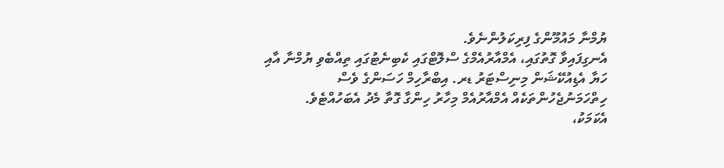ޔުމްނާ މައުމޫންގެ ފިރިކަލުންނެވެ.
އެނގިފައިވާ ގޮތުގައި، އެމްއާރުއެމްގެ ސްލޮޓްގައި ކެބިނެޓުގައި ތިއްބެވި ޔުމްނާ އާއި ހަޔާ އެޑިއުކޭޝަން މިނިސްޓަރު ޑރ. އިބްރާހިމް ހަސަންގެ ވެސް ހިތްހަމަނުޖެހުންތަކެއް އެމްއާރުއެމް މިހާރު ހިންގާ ގޮތާ މެދު އެބަހުއްޓެވެ.
އެކަމަކު،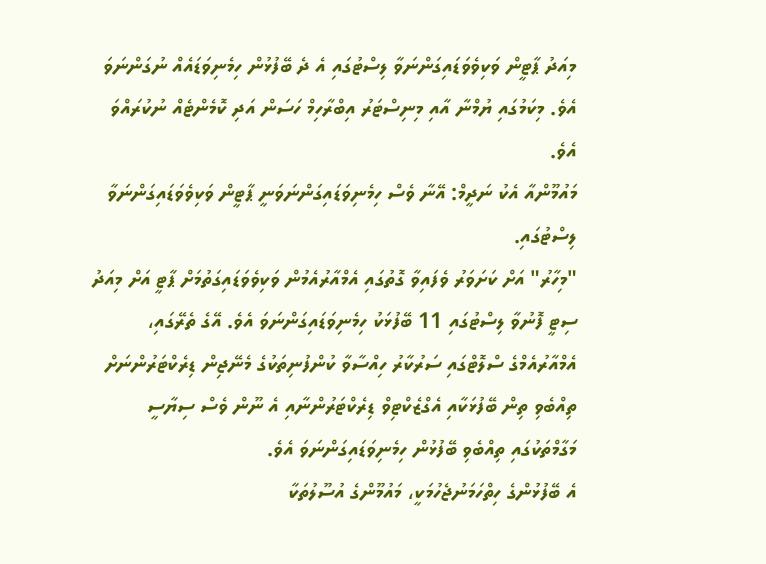މިއަދު ޕާޓީން ވަކިވެވަޑައިގަންނަވާ ލިސްޓުގައި އެ ދެ ބޭފުޅުން ހިމެނިވަޑައެއް ނުގަންނަވަ އެވެ. މިކަމުގައި ޔުމްނާ އާއި މިނިސްޓަރު އިބްރާހިމް ހަސަން އަދި ކޮމެންޓެއް ނުކުރައްވަ އެވެ.
މައުމޫންއާ އެކު ނަދީމް: އޭނާ ވެސް ހިމެނިވަޑައިގަންނަވަނީ ޕާޓީން ވަކިވެވަޑައިގަންނަވާ ލިސްޓުގައި.
"މިހާރު" އަށް ކަށަވަރު ވެފައިވާ ގޮތުގައި އެމްއާރުއެމުން ވަކިވެވަޑައިގަތުމަށް ޕާޓީ އަށް މިއަދު ސިޓީ ފޮނުވާ ލިސްޓުގައި 11 ބޭފުޅަކު ހިމެނިވަޑައިގަންނަވަ އެވެ. އޭގެ ތެރޭގައި، އެމްއާރުއެމްގެ ސްލޮޓްގައި ސަރުކާރު ހިއްސާވާ ކުންފުނިތަކުގެ މެނޭޖިން ޑިރެކްޓަރުންނަށް ތިއްބެވި ތިން ބޭފުޅަކާއި އެގްޒެކްޓިވް ޑިރެކްޓަރުންނާއި އެ ނޫން ވެސް ސިޔާސީ މަގާމްތަކުގައި ތިއްބެވި ބޭފުޅުން ހިމެނިވަޑައިގަންނަވަ އެވެ.
އެ ބޭފުޅުންގެ ހިތްހަމަނުޖެހުމަކީ، މައުމޫންގެ އުސޫލުތަކާ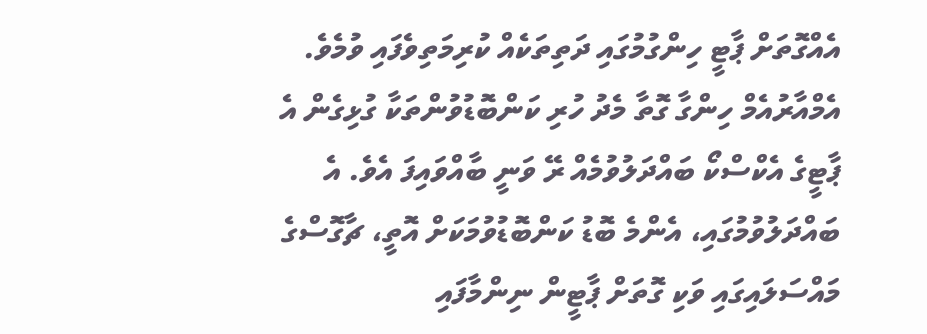އެއްގޮތަށް ޕާޓީ ހިންގުމުގައި ދަތިތަކެއް ކުރިމަތިވެފައި ވުމެވެ.
އެމްއާރުއެމް ހިންގާ ގޮތާ މެދު ހުރި ކަންބޮޑުވުންތަކާ ގުޅިގެން އެ ޕާޓީގެ އެކްސްކޯ ބައްދަލުވުމެއް ރޭ ވަނީ ބާއްވައިފަ އެވެ. އެ ބައްދަލުވުމުގައި، އެންމެ ބޮޑު ކަންބޮޑުވުމަކަށް އޮތީ، ޗާގޮސްގެ މައްސަލައިގައި ވަކި ގޮތަށް ޕާޓީން ނިންމާފައި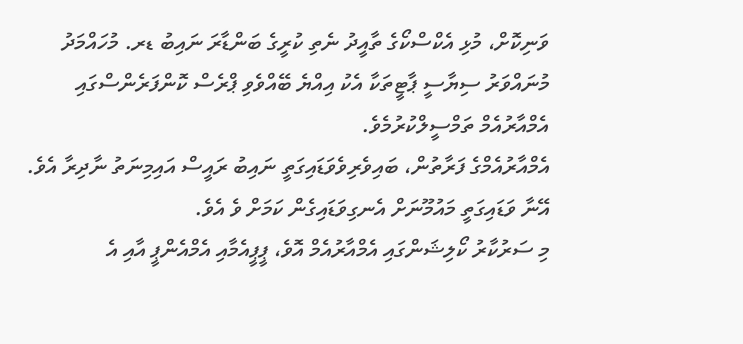ވަނިކޮށް، މުޅި އެކްސްކޯގެ ތާއީދު ނެތި ކުރީގެ ބަންޑާރަ ނައިބު ޑރ. މުހައްމަދު މުނައްވަރު ސިޔާސީ ޕާޓީތަކާ އެކު އިއްޔެ ބޭއްވެވި ޕްރެސް ކޮންފަރެންސްގައި އެމްއާރުއެމް ތަމްސީލްކުރުމެވެ.
އެމްއާރުއެމްގެ ފަރާތުން، ބައިވެރިވެވަޑައިގަތީ ނައިބު ރައީސް އައިމިނަތު ނާދިރާ އެވެ. އޭނާ ވަޑައިގަތީ މައުމޫނަށް އެނގިވަޑައިގެން ކަމަށް ވެ އެވެ.
މި ސަރުކާރު ކޯލިޝަންގައި އެމްއާރުއެމް އޮވެ، ޕީޕީއެމާއި އެމްއެންޕީ އާއި އެ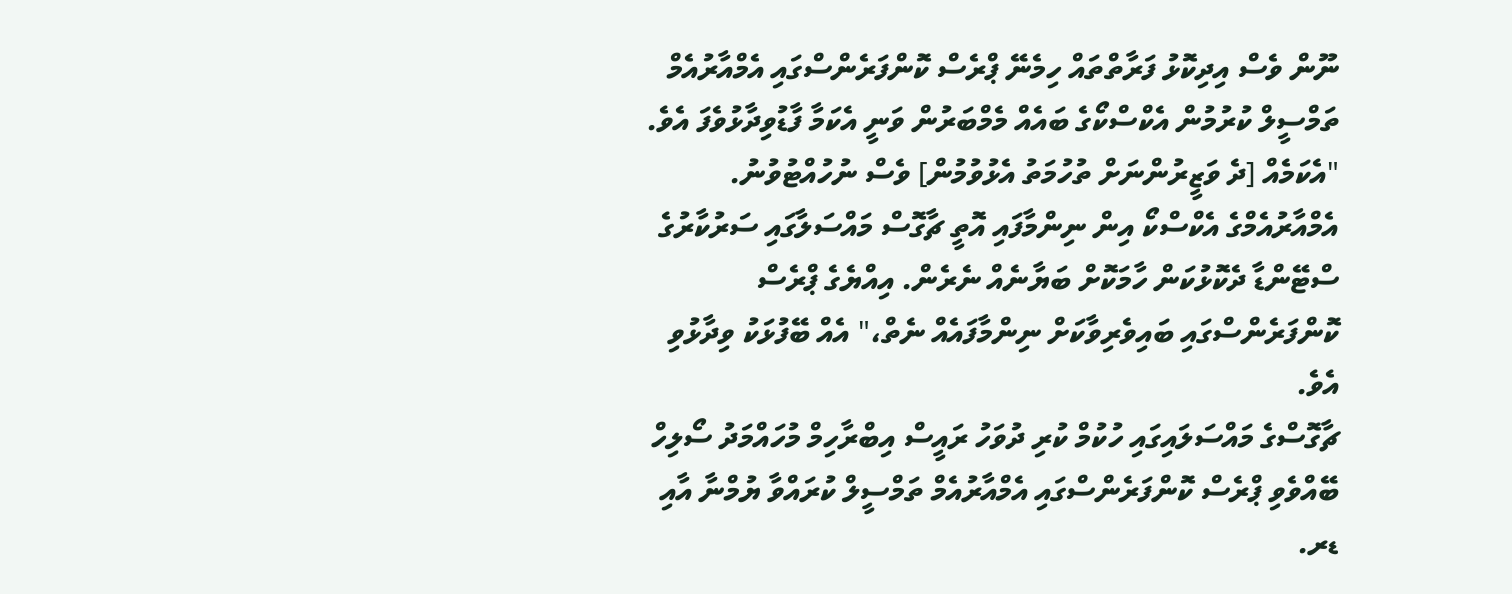ނޫން ވެސް އިދިކޮޅު ފަރާތްތައް ހިމެނޭ ޕްރެސް ކޮންފަރެންސްގައި އެމްއާރުއެމް ތަމްސީލް ކުރުމުން އެކްސްކޯގެ ބައެއް މެމްބަރުން ވަނީ އެކަމާ ފާޑުވިދާޅުވެފަ އެވެ.
"އެކަމެއް [ދެ ވަޒީރުންނަށް ތުހުމަތު އެޅުވުމުން] ވެސް ނުހުއްޓުވުނު. އެމްއާރުއެމްގެ އެކްސްކޯ އިން ނިންމާފައި އޮތީ ޗާގޮސް މައްސަލާގައި ސަރުކާރުގެ ސްޓޭންޑާ ދެކޮޅުކަން ހާމަކޮށް ބަޔާނެއް ނެރެން. އިއްޔެގެ ޕްރެސް ކޮންފަރެންސްގައި ބައިވެރިވާކަށް ނިންމާފައެއް ނެތް،" އެއް ބޭފުޅަކު ވިދާޅުވި އެވެ.
ޗާގޮސްގެ މައްސަލައިގައި ހުކުމް ކުރި ދުވަހު ރައީސް އިބްރާހިމް މުހައްމަދު ސޯލިހް ބޭއްވެވި ޕްރެސް ކޮންފަރެންސްގައި އެމްއާރުއެމް ތަމްސީލް ކުރައްވާ ޔުމްނާ އާއި ޑރ.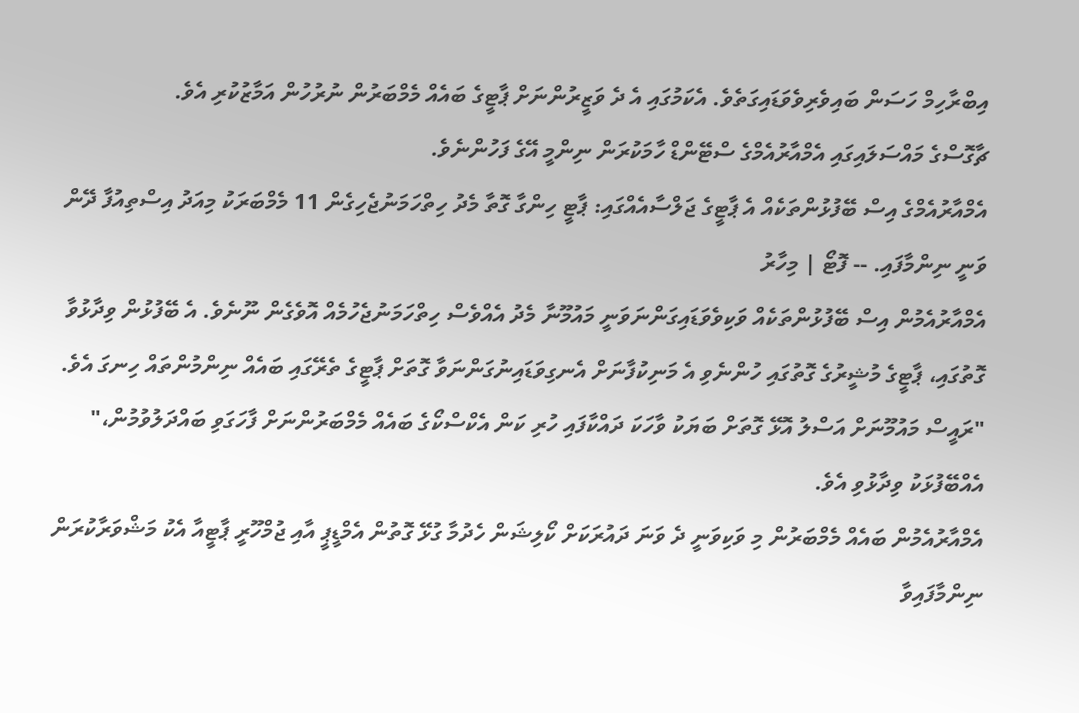އިބްރާހިމް ހަސަން ބައިވެރިވެވަޑައިގަތެވެ. އެކަމުގައި އެ ދެ ވަޒީރުންނަށް ޕާޓީގެ ބައެއް މެމްބަރުން ނުރުހުން އަމާޒުކުރި އެވެ.
ޗާގޮސްގެ މައްސަލައިގައި އެމްއާރުއެމްގެ ސްޓޭންޑް ހާމަކުރަން ނިންމީ އޭގެ ފަހުންނެވެ.
އެމްއާރުއެމްގެ އިސް ބޭފުޅުންތަކެއް އެ ޕާޓީގެ ޖަލްސާއެއްގައި: ޕާޓީ ހިންގާ ގޮތާ މެދު ހިތްހަމަނުޖެހިގެން 11 މެމްބަރަކު މިއަދު އިސްތިއުފާ ދޭން ވަނީ ނިންމާފައި. -- ފޮޓޯ | މިހާރު
އެމްއާރުއެމުން އިސް ބޭފުޅުންތަކެއް ވަކިވެވަޑައިގަންނަވަނީ މައުމޫނާ މެދު އެއްވެސް ހިތްހަމަނުޖެހުމެއް އޮވެގެން ނޫނެވެ. އެ ބޭފުޅުން ވިދާޅުވާ ގޮތުގައި، ޕާޓީގެ މުޝީރުގެ ގޮތުގައި ހުންނެވި އެ މަނިކުފާނަށް އެނގިވަޑައިނުގަންނަވާ ގޮތަށް ޕާޓީގެ ތެރޭގައި ބައެއް ނިންމުންތައް ހިނގަ އެވެ.
"ރައީސް މައުމޫނަށް އަސްލު އޮޅޭ ގޮތަށް ބަޔަކު ވާހަކަ ދައްކާފައި ހުރި ކަން އެކްސްކޯގެ ބައެއް މެމްބަރުންނަށް ފާހަގަވި ބައްދަލުވުމުން،" އެއްބޭފުޅަކު ވިދާޅުވި އެވެ.
އެމްއާރުއެމުން ބައެއް މެމްބަރުން މި ވަކިވަނީ ދެ ވަނަ ދައުރަކަށް ކޯލިޝަން ހެދުމާ ގުޅޭ ގޮތުން އެމްޑީޕީ އާއި ޖުމްހޫރީ ޕާޓީއާ އެކު މަޝްވަރާކުރަން ނިންމާފައިވާ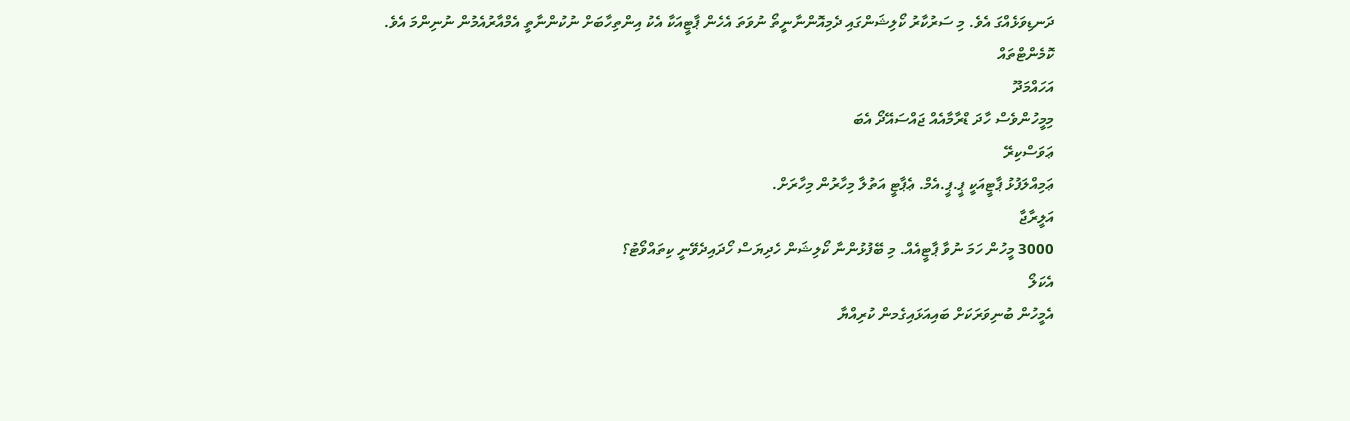ދަނޑިވަޅެއްގަ އެވެ. މި ސަރުކާރު ކޯލިޝަންގައި ދެމިއޮންނާނީތޯ ނުވަތަ އެހެން ޕާޓީއަކާ އެކު އިންތިހާބަށް ނުކުންނާތީ އެމްއާރުއެމުން ނުނިންމަ އެވެ.
ކޮމެންޓްތައް
އަހައްމަދޫ
މިމީހުންވެސް ހާދަ ޑްރާމާއެއް ޖައްސައޭދޯ އެބަ
ޢަވަސްކިރޭ
ޢަމިއްލަފުޅު ޕާޓީއަކީ ޕީ.ޕީ.އެމް. ޢެޕާޓީ އަތުލާ މިހާރުން މިހާރަށް.
އަލީރާޖާ
3000 މީހުން ހަމަ ނުވާ ޕާޓީއެއް. މި ބޭފުޅުންނާ ކޯލިޝަން ހެދިޔަސް ހޯދައިދެވޭނީ ކިތައްވޯޓު؟
އެކަލޯ
އެމީހުން ބުނިވަރަކަށް ބައިއަޅައިގެމން ކުރިއްޔާ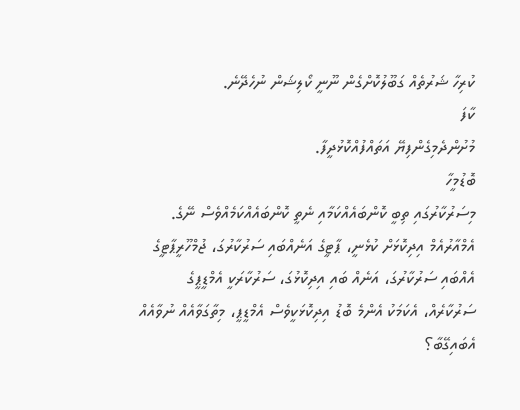ކުރިހާ ޝަރުތެއް ގަބޫލުކޮށްގެން ނޫނީ ކޯލިޝަން ނުހެދޭނެ.
ކާފަ
މުށުންދެމިގެންފިޔޭ އަތައްފުއްކޮޅުދީފާ.
ބޮޑުމީހާ
މިސަރުކާރުގައި ތިބީ ކޮންބައެއްކަމާއި ނެތީ ކޮންބައެއްކަމެއްވެސް ނޭގެ. އެމްއާރުއެމް އިދިކޮޅަށް ކުޅެނީ، ޕާޓީގެ އަނެއްބައި ސަރުކާރުގަ، ޖުމްހޫރީޕާޓީގެ އެއްބައި ސަރުކާރުގަ، އަނެއް ބައި އިދިކޮޅުގަ، ސަރުކާރަކީ އެމްޑީޕީގެ ސަރުކާރެއް، އެކަމަކު އެންމެ ބޮޑު އިދިކޮޅަކީވެސް އެމްޑީޕީ، މިތާގަވާއެއް ނުވާއެއް އެބައިގޭބާ؟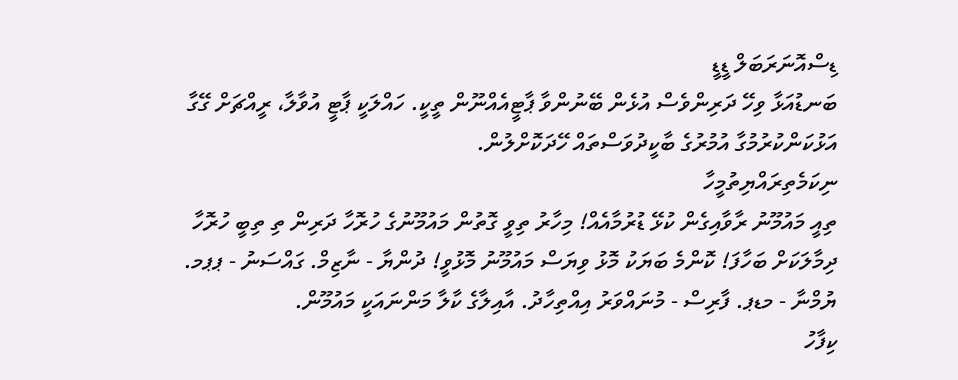ޑިސްއޮނަރަބަލް ޑީޑީ
ބަނޑުއަޅާ ވިހޭ ދަރިންވެސް އުޅެން ބޭނުންވާ ޕާޓީއެއްނޫން ތީކީ. ހައްލަކީ ޕާޓީ އުވާލާ، ރީއްޗަށް ގޭގާ އަޅުކަންކުރުމުގާ އުމުރުގެ ބާކީދުވަސްތައް ހޭދަކޮށްލުން.
ނިކަމެތިރައްޔިތުމީހާ
ތިއީ މައުމޫނު ރާވާއިގެން ކުޅޭ ޑުރުމާއެއް! މިހާރު ތިވީ ގޮތުން މައުމޫނުގެ ހުރޮހާ ދަރިން ތި ތިބީ ހުރޮހާ ދިމާލަކަށް ބަހާފަ! ކޮންމެ ބަޔަކު މޮޅު ވިޔަސް މައުމޫނު މޮޅުވީ! ދުންޔާ - ނާޒިމް. ގައްސަނު - ޕޕމ. ޔުމްނާ - މޑޕ. ފާރިސް - މުނައްވަރު އިއްތިހާދު. އާއިލާގެ ކާލާ މަންނައަކީ މައުމޫން.
ކިފާހު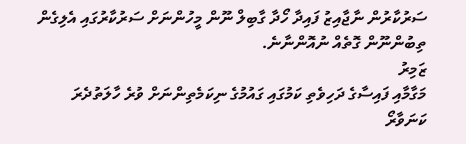ސަރުކާރުން ނާޖާއިޒު ފައިދާ ހޯދާ ގާބިލް ނޫން މީހުންނަށް ސަރުކާރުގައި އެލިގެން ތިބުންނޫން ގޮތެއް ނުއޮންނާނެ.
ޒަމިރު
މަގާމާއި ފައިސާގެ ދަހިވެތި ކަމުގައި ގައުމުގެ ނިކަމެތިންނަށް ވުރެ ހާލަތުދެރަ
ކަނަވާރޯ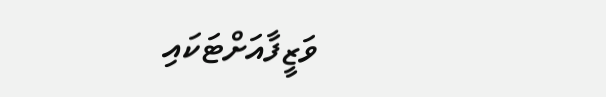ވަޒީފާއަށްޓަކައި